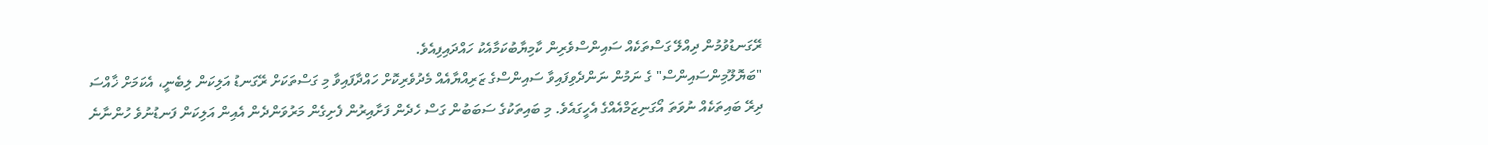ރޭގަނޑުވުމުން ދިއްލޭ ގަސްތަކެއް ސައިންސްވެރިން ކާމިޔާބުކަމާއެކު ހައްދައިފިއެވެ.
"ބަޔޮލޫމިންސައިންސް" ގެ ނަމުން ނަންދެވިފައިވާ ސައިންސްގެ ޒަރިއްޔާއެއް މެދުވެރިކޮށް ހައްދާފައިވާ މި ގަސްތަކަށް ރޭގަނޑު އަލިކަން ލިބެނީ، އެކަމަށް ޚާއްސަ ދިރޭ ބައިތަކެއް ނުވަތަ އޯގަނިޒަމްއެއްގެ އެހީގައެވެ. މި ބައިތަކުގެ ސަބަބުން ގަސް ހެދެން ފަށާއިރުން ފެށިގެން މަރުވަންދެން އެއިން އަލިކަން ފަނޑުނުވެ ހުންނާނެ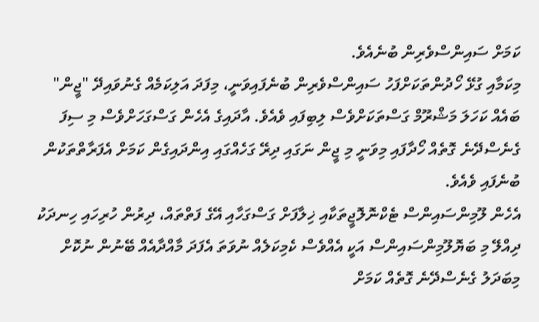ކަމަށް ސައިންސްވެރިން ބުނެއެވެ.
މިކަމާއި ގުޅޭ ހޯދުންތަކަށްފަހު ސައިންސްވެރިން ބުނެފައިވަނީ، މިފަދަ އަލިކަމެއް ގެނުވައިދޭ "ޖީން" ބައެއް ކަހަލަ މަޝްރޫމް ގަސްތަކަށްވެސް ލިބިފައި ވެއެވެ. އާދައިގެ އެހެން ގަސްގަހަށްވެސް މި ސިފަ ގެނެސްދޭނެ ގޮތެއް ހޯދާފައި މިވަނީ މި ޖީން ނަގައި ދިރޭ ގަހެއްގައި އިންދައިގެން ކަމަށް އެފަރާތްތަކުން ބުނެފައި ވެއެވެ.
އެހެން ލޫމިންސައިންސް ޓެކްނޮލޮޖީތަކާއި ޚިލާފަށް ގަސްގަހާއި އޭގެ ފަތްތައް، ދިރުން ހުރިހައި ހިނދަކު ދިއްލޭ މި ބަޔޮލޫމިންސައިންސް އަކީ އެއްވެސް ކެމިކަލެއް ނުވަތަ އެފަދަ މާއްދާއެއް ބޭނުން ނުކޮށް މިބަދަލު ގެނެސްދޭނެ ގޮތެއް ކަމަށް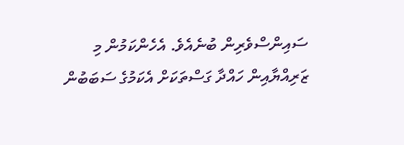ސައިންސްވެރިން ބުނެއެވެ. އެހެންކަމުން މި ޒަރިއްޔާއިން ހައްދާ ގަސްތަކަށް އެކަމުގެ ސަބަބުން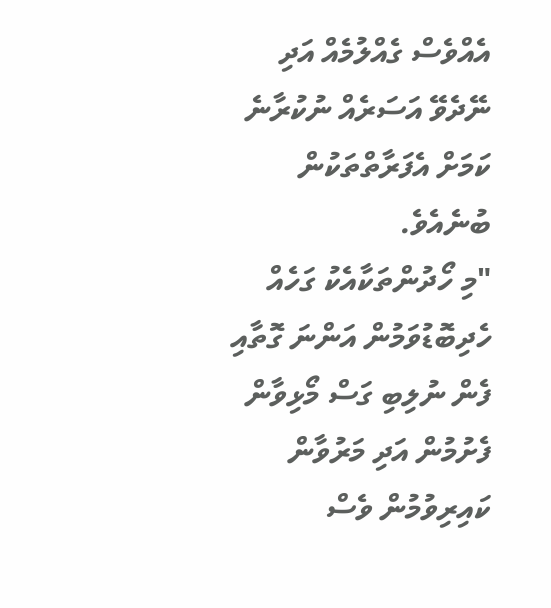އެއްވެސް ގެއްލުމެއް އަދި ނޭދެވޭ އަސަރެއް ނުކުރާނެ ކަމަށް އެފަރާތްތަކުން ބުނެއެވެ.
"މި ހޯދުންތަކާއެކު ގަހެއް ހެދިބޮޑުވަމުން އަންނަ ގޮތާއި ފެން ނުލިބި ގަސް މޯޅިވާން ފެށުމުން އަދި މަރުވާން ކައިރިވުމުން ވެސް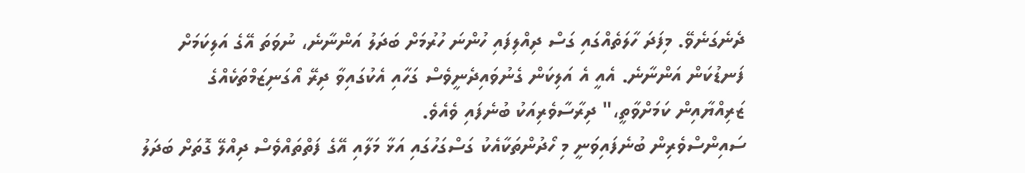ދެނެގަނެވޭ. މިފަދަ ހާލަތެއްގައި ގަސް ދިއްލިފައި ހުންނަ ހުރުމަށް ބަދަލު އަންނާނެ، ނުވަތަ އޭގެ އަލިކަމަށް ފަނޑުކަން އަންނާނެ. އެއީ އެ އަލިކަން ގެނުވައިދެނީވެސް ގަހާއި އެކުގައިވާ ދިރޭ އޯގަނިޒަމްތަކެއްގެ ޒަރިއްޔާއިން ކަމަށްވާތީ،" ދިރާސާވެރިއަކު ބުނެފައި ވެއެވެ.
ސައިންސްވެރިން ބުނެފައިވަނީ މި ހޯދުންތަކާއެކު ގަސްގަހުގައި އަޅާ މަލާއި އޭގެ ފަތްތައްވެސް ދިއްލޭ ގޮތަށް ބަދަލު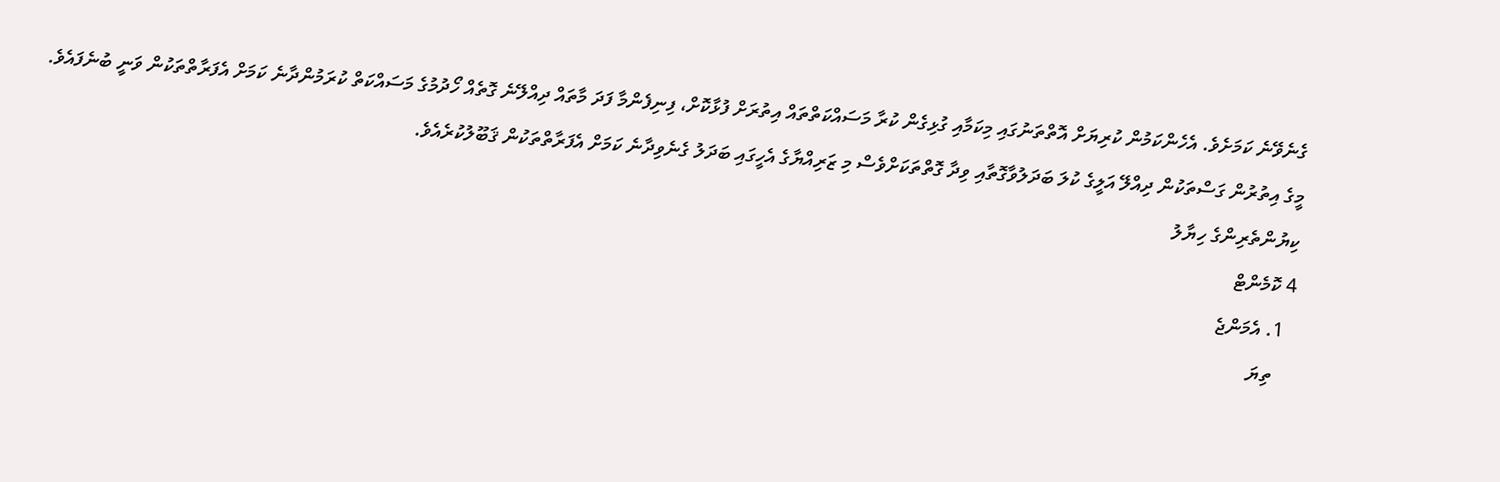ގެނެވޭނެ ކަމަށެވެ. އެހެންކަމުން ކުރިޔަށް އޮތްތަނުގައި މިކަމާއި ގުޅިގެން ކުރާ މަސައްކަތްތައް އިތުރަށް ފުޅާކޮށް، ފިނިފެންމާ ފަދަ މާތައް ދިއްލޭނެ ގޮތެއް ހޯދުމުގެ މަސައްކަތް ކުރަމުންދާނެ ކަމަށް އެފަރާތްތަކުން ވަނީ ބުނެފައެވެ.
މީގެ އިތުރުން ގަސްތަކުން ދިއްލޭ އަލީގެ ކުލަ ބަދަލުވާގޮތާއި ވިދާ ގޮތްތަކަށްވެސް މި ޒަރިއްޔާގެ އެހީގައި ބަދަލު ގެނެވިދާނެ ކަމަށް އެފަރާތްތަކުން ޤަބޫލުކުރެއެވެ.
ކިޔުންތެރިންގެ ހިޔާލު
4 ކޮމެންޓް
  1. އެމަންޖެ
    ތިޔަ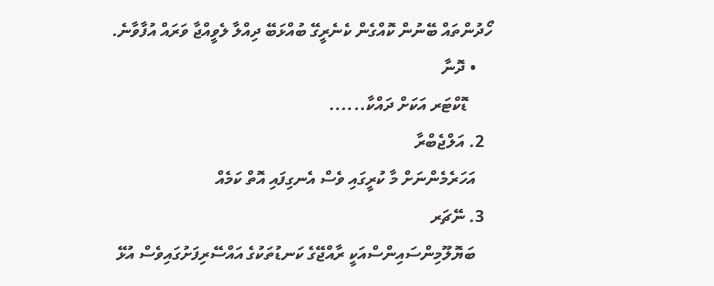ހޯދުންތައް ބޭނުން ކޮއްގެން ކެނެރީގޭ ބުއްޅަބޭ ދިއްލާ ލެވީއްޖާ ވަރައް އުފާވާނެ.
    • ދޮނާ
      ޑޮކްޓަރ އަކަށް ދައްކާ......
  2. އަލްޖެބްރާ
    އަހަރެމެންނަށް މާ ކުރީގައި ވެސް އެނގިފައި އޮތް ކަމެއް
  3. ނޭޗަރ
    ބަޔޮލޫމިންސައިންސްއަކީ ރާއްޖޭގެ ކަނޑުތަކުގެ އައްސޭރިފަށުގައިވެސް އުޅޭ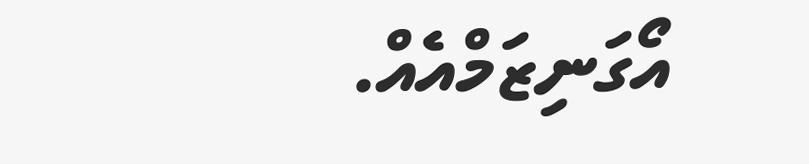އޯގަނިޒަމްއެއް.